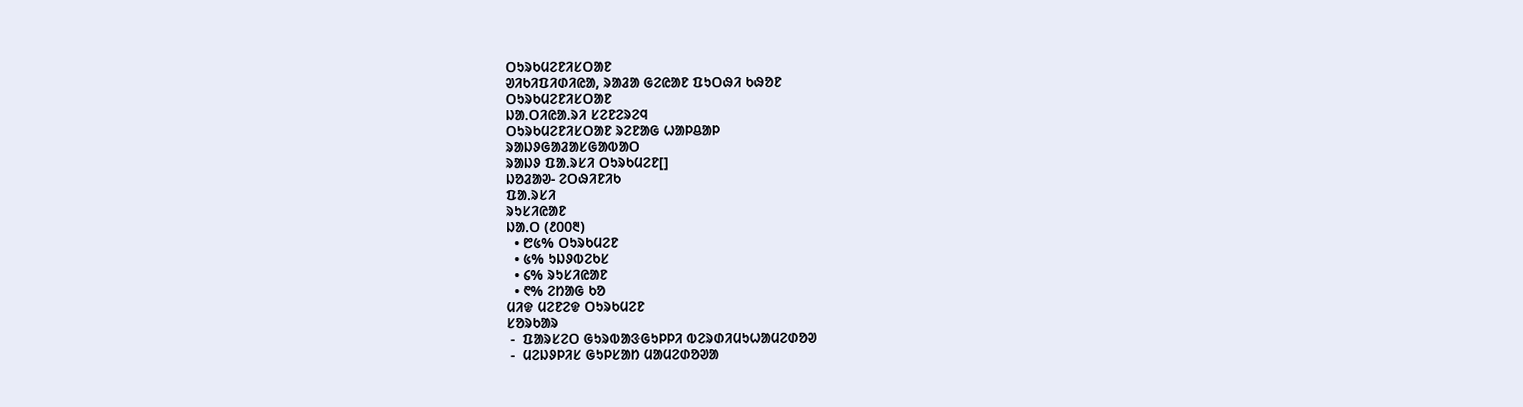ᱛᱩᱨᱠᱢᱮᱱᱤᱥᱛᱟᱱ
ᱣᱤᱠᱤᱯᱤᱰᱤᱭᱟ, ᱨᱟᱲᱟ ᱜᱮᱭᱟᱱ ᱯᱩᱛᱷᱤ ᱠᱷᱚᱱ
ᱛᱩᱨᱠᱢᱮᱱᱤᱥᱛᱟᱱ
ᱡᱟᱹᱛᱤᱭᱟᱹᱨᱤ ᱥᱮᱱᱮᱨᱮᱧ
ᱛᱩᱨᱠᱢᱮᱱᱤᱥᱛᱟᱱ ᱨᱮᱱᱟᱜ ᱦᱟᱞᱪᱟᱞ
ᱨᱟᱡᱽᱜᱟᱲᱟᱥᱜᱟᱵᱟᱛ
ᱨᱟᱡᱽ ᱯᱟᱹᱨᱥᱤ ᱛᱩᱨᱠᱢᱮᱱ[]
ᱡᱚᱲᱟᱣ- ᱮᱛᱷᱤᱱᱤᱠ
ᱯᱟᱹᱨᱥᱤ
ᱨᱩᱥᱤᱭᱟᱱ
ᱡᱟᱹᱛ (᱒᱐᱐᱓)
  • ᱘᱕% ᱛᱩᱨᱠᱢᱮᱱ
  • ᱕% ᱩᱡᱽᱵᱮᱠᱥ
  • ᱔% ᱨᱩᱥᱤᱭᱟᱱ
  • ᱖% ᱮᱴᱟᱜ ᱠᱚ
ᱢᱤᱫ ᱢᱮᱱᱮᱫ ᱛᱩᱨᱠᱢᱮᱱ
ᱥᱚᱨᱠᱟᱨ
 -  ᱯᱟᱨᱥᱮᱛ ᱜᱩᱨᱵᱟᱝᱜᱩᱞᱞᱤ ᱵᱮᱨᱰᱤᱢᱩᱦᱟᱢᱮᱰᱚᱣ
 -  ᱢᱮᱡᱽᱞᱤᱥ ᱜᱩᱞᱥᱟᱴ ᱢᱟᱢᱮᱰᱚᱣᱟ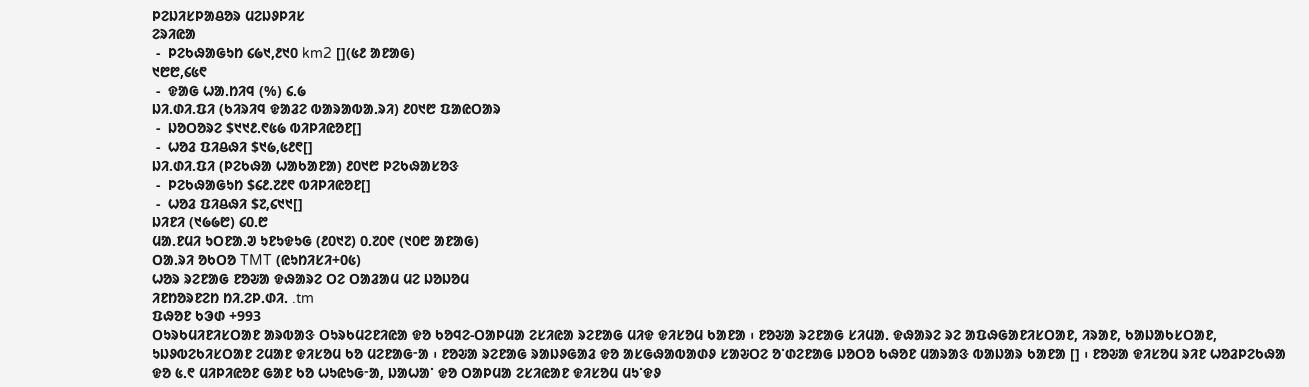ᱞᱮᱡᱤᱥᱞᱟᱪᱚᱨ ᱢᱮᱡᱽᱞᱤᱥ
ᱮᱨᱤᱭᱟ
 -  ᱞᱮᱠᱷᱟᱜᱩᱴ ᱔᱙᱑,᱒᱑᱐ km2 [](᱕᱒ ᱟᱱᱟᱜ)
᱑᱘᱘,᱔᱕᱖
 -  ᱫᱟᱜ ᱦᱟᱹᱴᱤᱧ (%) ᱔ᱹ᱙
ᱡᱤ.ᱰᱤ.ᱯᱤ (ᱠᱤᱨᱤᱧ ᱫᱟᱲᱮ ᱵᱟᱨᱟᱵᱟᱹᱨᱤ) ᱒᱐᱑᱘ ᱯᱟᱭᱛᱟᱨ
 -  ᱡᱚᱛᱚᱨᱮ $᱑᱑᱒ᱹ᱖᱕᱙ ᱵᱤᱞᱤᱭᱚᱱ[]
 -  ᱦᱚᱲ ᱯᱤᱪᱷᱤ $᱑᱙,᱕᱒᱖[]
ᱡᱤ.ᱰᱤ.ᱯᱤ (ᱞᱮᱠᱷᱟ ᱦᱟᱠᱟᱱᱟ) ᱒᱐᱑᱘ ᱞᱮᱠᱷᱟᱥᱚᱝ
 -  ᱞᱮᱠᱷᱟᱜᱩᱴ $᱔᱒ᱹ᱗᱒᱖ ᱵᱤᱞᱤᱭᱚᱱ[]
 -  ᱦᱚᱲ ᱯᱤᱪᱷᱤ $᱗,᱔᱑᱑[]
ᱡᱤᱱᱤ (᱑᱙᱙᱘) ᱔᱐ᱹ᱘
ᱢᱟᱹᱱᱢᱤ ᱩᱛᱱᱟᱹᱣ ᱩᱱᱩᱫᱩᱜ (᱒᱐᱑᱗) ᱐ᱹ᱗᱐᱖ (᱑᱐᱘ ᱟᱱᱟᱜ)
ᱛᱟᱹᱨᱤ ᱚᱠᱛᱚ TMT (ᱭᱩᱴᱤᱥᱤ+᱐᱕)
ᱦᱚᱨ ᱨᱮᱱᱟᱜ ᱱᱚᱶᱟ ᱫᱷᱟᱨᱮ ᱛᱮ ᱛᱟᱲᱟᱢ ᱢᱮ ᱡᱚᱡᱚᱢ
ᱤᱱᱴᱚᱨᱱᱮᱴ ᱴᱤᱹᱮᱞᱹᱰᱤᱹ .tm
ᱯᱷᱚᱱ ᱠᱳᱰ +993
ᱛᱩᱨᱠᱢᱤᱱᱤᱥᱛᱟᱱ ᱟᱨᱵᱟᱝ ᱛᱩᱨᱠᱢᱮᱱᱤᱭᱟ ᱫᱚ ᱠᱚᱧᱮ-ᱛᱟᱞᱢᱟ ᱮᱥᱤᱭᱟ ᱨᱮᱱᱟᱜ ᱢᱤᱫ ᱫᱤᱥᱚᱢ ᱠᱟᱱᱟ ᱾ ᱱᱚᱶᱟ ᱨᱮᱱᱟᱜ ᱥᱤᱢᱟᱹ ᱫᱷᱟᱨᱮ ᱨᱮ ᱟᱯᱷᱜᱟᱱᱤᱥᱛᱟᱱ, ᱤᱨᱟᱱ, ᱠᱟᱡᱟᱠᱥᱛᱟᱱ, ᱩᱡᱽᱵᱮᱠᱤᱥᱛᱟᱱ ᱮᱢᱟᱱ ᱫᱤᱥᱚᱢ ᱠᱚ ᱢᱮᱱᱟᱜᱼᱟ ᱾ ᱱᱚᱶᱟ ᱨᱮᱱᱟᱜ ᱨᱟᱡᱽᱜᱟᱲ ᱫᱚ ᱟᱥᱜᱷᱟᱵᱟᱰᱽ ᱥᱟᱶᱛᱮ ᱚᱸᱰᱮᱱᱟᱜ ᱡᱚᱛᱚ ᱠᱷᱚᱱ ᱢᱟᱨᱟᱝ ᱵᱟᱡᱟᱨ ᱠᱟᱱᱟ [] ᱾ ᱱᱚᱶᱟ ᱫᱤᱥᱚᱢ ᱨᱤᱱ ᱦᱚᱲᱞᱮᱠᱷᱟ ᱫᱚ ᱕ᱹ᱖ ᱢᱤᱞᱤᱭᱚᱱ ᱜᱟᱱ ᱠᱚ ᱦᱩᱭᱩᱜᱼᱟ, ᱡᱟᱦᱟᱸ ᱫᱚ ᱛᱟᱞᱢᱟ ᱮᱥᱤᱭᱟᱱ ᱫᱤᱥᱚᱢ ᱢᱩᱸᱫᱽ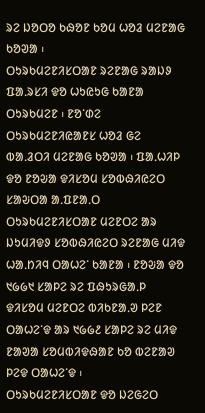ᱨᱮ ᱡᱚᱛᱚ ᱠᱷᱚᱱ ᱠᱚᱢ ᱦᱚᱲ ᱢᱮᱱᱟᱜ ᱠᱚᱣᱟ ᱾
ᱛᱩᱨᱠᱢᱮᱱᱤᱥᱛᱟᱱ ᱨᱮᱱᱟᱜ ᱨᱟᱡᱽ ᱯᱟᱹᱨᱥᱤ ᱫᱚ ᱦᱩᱭᱩᱜ ᱠᱟᱱᱟ ᱛᱩᱨᱠᱢᱮᱱ ᱾ ᱱᱚᱸᱰᱮ ᱛᱩᱨᱠᱢᱮᱱᱤᱭᱟᱱᱥ ᱦᱚᱲ ᱜᱮ ᱵᱟᱹᱲᱛᱤ ᱢᱮᱱᱟᱜ ᱠᱚᱣᱟ ᱾ ᱯᱟᱹᱦᱤᱞ ᱫᱚ ᱱᱚᱶᱟ ᱫᱤᱥᱚᱢ ᱥᱚᱵᱷᱤᱭᱮᱛ ᱥᱟᱶᱛᱟ ᱟᱹᱯᱱᱟᱹᱛ ᱛᱩᱨᱠᱢᱮᱱᱤᱥᱛᱟᱱ ᱢᱮᱱᱛᱮ ᱟᱨ ᱡᱩᱢᱤᱫᱽ ᱥᱚᱵᱷᱤᱭᱮᱛ ᱨᱮᱱᱟᱜ ᱢᱤᱫ ᱦᱟᱹᱴᱤᱧ ᱛᱟᱦᱮᱸ ᱠᱟᱱᱟ ᱾ ᱱᱚᱶᱟ ᱫᱚ ᱑᱙᱙᱑ ᱥᱟᱞᱮ ᱨᱮ ᱯᱷᱩᱨᱜᱟᱹᱞ ᱫᱤᱥᱚᱢ ᱢᱮᱱᱛᱮ ᱵᱤᱠᱱᱟᱹᱣ ᱞᱮᱱ ᱛᱟᱦᱮᱸᱫ ᱟᱨ ᱑᱙᱙᱒ ᱥᱟᱞᱮ ᱨᱮ ᱢᱤᱫ ᱱᱟᱣᱟ ᱥᱚᱢᱵᱤᱫᱷᱟᱱ ᱠᱚ ᱵᱮᱱᱟᱣ ᱞᱮᱫ ᱛᱟᱦᱮᱸᱫ ᱾
ᱛᱩᱨᱠᱢᱮᱱᱤᱥᱛᱟᱱ ᱫᱚ ᱡᱮᱜᱮᱛ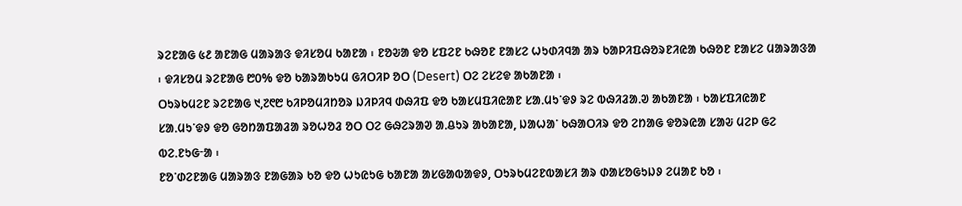ᱨᱮᱱᱟᱜ ᱕᱒ ᱟᱱᱟᱜ ᱢᱟᱨᱟᱝ ᱫᱤᱥᱚᱢ ᱠᱟᱱᱟ ᱾ ᱱᱚᱶᱟ ᱫᱚ ᱥᱯᱮᱱ ᱠᱷᱚᱱ ᱱᱟᱥᱮ ᱦᱩᱰᱤᱧᱟ ᱟᱨ ᱠᱟᱞᱤᱯᱷᱚᱨᱱᱤᱭᱟ ᱠᱷᱚᱱ ᱱᱟᱥᱮ ᱢᱟᱨᱟᱝᱟ ᱾ ᱫᱤᱥᱚᱢ ᱨᱮᱱᱟᱜ ᱘᱐% ᱫᱚ ᱠᱟᱨᱟᱠᱩᱢ ᱜᱤᱛᱤᱞ ᱚᱛ (Desert) ᱛᱮ ᱮᱥᱮᱫ ᱟᱠᱟᱱᱟ ᱾
ᱛᱩᱨᱠᱢᱮᱱ ᱨᱮᱱᱟᱜ ᱑,᱗᱖᱘ ᱠᱤᱞᱚᱢᱤᱴᱚᱨ ᱡᱤᱞᱤᱧ ᱰᱷᱤᱯ ᱫᱚ ᱠᱟᱥᱢᱯᱤᱭᱟᱱ ᱥᱟᱹᱢᱩᱸᱫᱽ ᱨᱮ ᱵᱷᱤᱲᱟᱹᱣ ᱟᱠᱟᱱᱟ ᱾ ᱠᱟᱥᱯᱤᱭᱟᱱ ᱥᱟᱹᱢᱩᱸᱫᱽ ᱫᱚ ᱜᱚᱴᱟᱯᱟᱲᱟ ᱨᱚᱦᱚᱲ ᱚᱛ ᱛᱮ ᱜᱷᱮᱨᱟᱣ ᱟᱹᱪᱩᱨ ᱟᱠᱟᱱᱟ, ᱡᱟᱦᱟᱸ ᱠᱷᱟᱛᱤᱨ ᱫᱚ ᱮᱴᱟᱜ ᱫᱚᱨᱭᱟ ᱥᱟᱶ ᱢᱮᱞ ᱜᱮ ᱵᱮᱹᱱᱩᱜᱼᱟ ᱾
ᱱᱚᱸᱰᱮᱱᱟᱜ ᱢᱟᱨᱟᱝ ᱱᱟᱜᱟᱨ ᱠᱚ ᱫᱚ ᱦᱩᱭᱩᱜ ᱠᱟᱱᱟ ᱟᱥᱜᱟᱵᱟᱫᱽ, ᱛᱩᱨᱠᱢᱮᱱᱵᱟᱥᱤ ᱟᱨ ᱰᱟᱥᱚᱜᱩᱡᱽ ᱮᱢᱟᱱ ᱠᱚ ᱾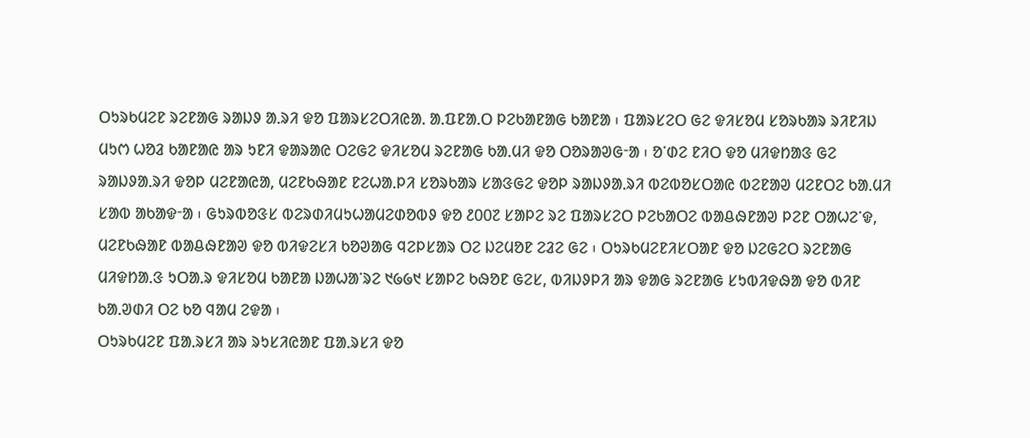ᱛᱩᱨᱠᱢᱮᱱ ᱨᱮᱱᱟᱜ ᱨᱟᱡᱽ ᱟᱹᱨᱤ ᱫᱚ ᱯᱟᱨᱥᱮᱛᱤᱭᱟᱹ ᱟᱹᱯᱱᱟᱹᱛ ᱞᱮᱠᱟᱱᱟᱜ ᱠᱟᱱᱟ ᱾ ᱯᱟᱨᱥᱮᱛ ᱜᱮ ᱫᱤᱥᱚᱢ ᱥᱚᱨᱠᱟᱨ ᱨᱤᱱᱤᱡ ᱢᱩᱬ ᱦᱚᱲ ᱠᱟᱱᱟᱭ ᱟᱨ ᱩᱱᱤ ᱫᱟᱨᱟᱭ ᱛᱮᱜᱮ ᱫᱤᱥᱚᱢ ᱨᱮᱱᱟᱜ ᱠᱟᱹᱢᱤ ᱫᱚ ᱛᱚᱨᱟᱣᱜᱼᱟ ᱾ ᱚᱸᱰᱮ ᱱᱤᱛ ᱫᱚ ᱢᱤᱫᱴᱟᱝ ᱜᱮ ᱨᱟᱡᱽᱟᱹᱨᱤ ᱫᱚᱞ ᱢᱮᱱᱟᱭᱟ, ᱢᱮᱱᱠᱷᱟᱱ ᱱᱮᱦᱟᱹᱞᱤ ᱥᱚᱨᱠᱟᱨ ᱥᱟᱝᱜᱮ ᱫᱚᱞ ᱨᱟᱡᱽᱟᱹᱨᱤ ᱵᱮᱵᱚᱥᱛᱟᱭ ᱵᱮᱱᱟᱣ ᱢᱮᱱᱛᱮ ᱠᱟᱹᱢᱤ ᱥᱟᱵ ᱟᱠᱟᱫᱼᱟ ᱾ ᱜᱩᱨᱵᱚᱝᱥ ᱵᱮᱨᱰᱤᱢᱩᱦᱟᱢᱮᱰᱚᱵᱽ ᱫᱚ ᱒᱐᱐᱗ ᱥᱟᱞᱮ ᱨᱮ ᱯᱟᱨᱥᱮᱛ ᱞᱮᱠᱟᱛᱮ ᱵᱟᱪᱷᱱᱟᱣ ᱞᱮᱱ ᱛᱟᱦᱮᱸᱫ, ᱢᱮᱱᱠᱷᱟᱱ ᱵᱟᱪᱷᱱᱟᱣ ᱫᱚ ᱵᱤᱫᱮᱥᱤ ᱠᱚᱣᱟᱜ ᱧᱮᱞᱥᱟᱨ ᱛᱮ ᱡᱮᱢᱚᱱ ᱮᱲᱮ ᱜᱮ ᱾ ᱛᱩᱨᱠᱢᱮᱱᱤᱥᱛᱟᱱ ᱫᱚ ᱡᱮᱜᱮᱛ ᱨᱮᱱᱟᱜ ᱢᱤᱫᱴᱟᱹᱝ ᱩᱛᱟᱹᱨ ᱫᱤᱥᱚᱢ ᱠᱟᱱᱟ ᱡᱟᱦᱟᱸᱨᱮ ᱑᱙᱙᱑ ᱥᱟᱞᱮ ᱠᱷᱚᱱ ᱜᱮᱥ, ᱵᱤᱡᱽᱞᱤ ᱟᱨ ᱫᱟᱜ ᱨᱮᱱᱟᱜ ᱥᱩᱵᱤᱫᱷᱟ ᱫᱚ ᱵᱤᱱ ᱠᱟᱹᱣᱰᱤ ᱛᱮ ᱠᱚ ᱧᱟᱢ ᱮᱫᱟ ᱾
ᱛᱩᱨᱠᱢᱮᱱ ᱯᱟᱹᱨᱥᱤ ᱟᱨ ᱨᱩᱥᱤᱭᱟᱱ ᱯᱟᱹᱨᱥᱤ ᱫᱚ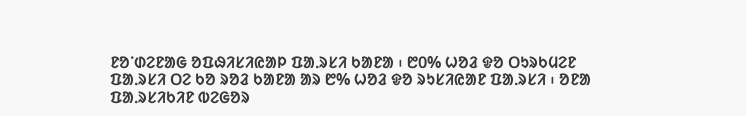ᱱᱚᱸᱰᱮᱱᱟᱜ ᱚᱯᱷᱤᱥᱤᱭᱟᱞ ᱯᱟᱹᱨᱥᱤ ᱠᱟᱱᱟ ᱾ ᱘᱐% ᱦᱚᱲ ᱫᱚ ᱛᱩᱨᱠᱢᱮᱱ ᱯᱟᱹᱨᱥᱤ ᱛᱮ ᱠᱚ ᱨᱚᱲ ᱠᱟᱱᱟ ᱟᱨ ᱘% ᱦᱚᱲ ᱫᱚ ᱨᱩᱥᱤᱭᱟᱱ ᱯᱟᱹᱨᱥᱤ ᱾ ᱚᱱᱟ ᱯᱟᱹᱨᱥᱤᱠᱤᱱ ᱵᱮᱜᱚᱨ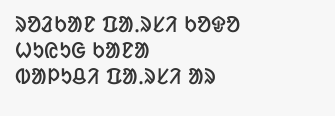ᱨᱚᱲᱠᱟᱱ ᱯᱟᱹᱨᱥᱤ ᱠᱚᱫᱚ ᱦᱩᱭᱩᱜ ᱠᱟᱱᱟ ᱵᱟᱞᱩᱪᱤ ᱯᱟᱹᱨᱥᱤ ᱟᱨ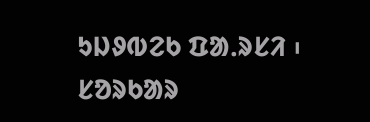ᱩᱡᱽᱵᱮᱠ ᱯᱟᱹᱨᱥᱤ ᱾
ᱥᱚᱨᱠᱟᱨ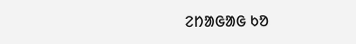ᱮᱴᱟᱜᱟᱜ ᱠᱚ